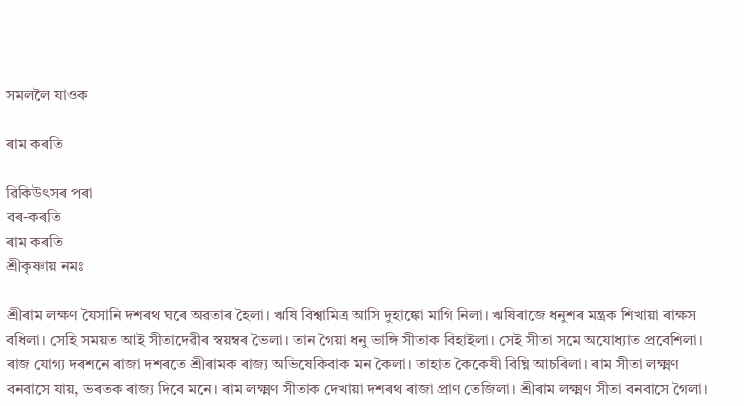সমললৈ যাওক

ৰাম কৰতি

ৱিকিউৎসৰ পৰা
বৰ-কৰতি
ৰাম কৰতি
শ্ৰীকৃষ্ণায় নমঃ

শ্ৰীৰাম লক্ষণ যৈসানি দশৰথ ঘৰে অৱতাৰ হৈলা। ঋষি বিশ্বামিত্ৰ আসি দুহাঙ্কো মাগি নিলা। ঋষিৰাজে ধনুশৰ মন্ত্ৰক শিখায়া ৰাক্ষস বধিলা। সেহি সময়ত আই সীতাদেৱীৰ স্বয়ম্বৰ ভৈলা। তান গৈয়া ধনু ভাঙ্গি সীতাক বিহাইলা। সেই সীতা সমে অযোধ্যাত প্ৰবেশিলা। ৰাজ যোগ্য দৰশনে ৰাজা দশৰতে শ্ৰীৰামক ৰাজ্য অভিষেকিবাক মন কৈলা। তাহাত কৈকেষী বিঘ্নি আচৰিলা। ৰাম সীতা লক্ষ্মণ বনবাসে যায়, ভৰতক ৰাজ্য দিবে মনে। ৰাম লক্ষ্মণ সীতাক দেখায়া দশৰথ ৰাজা প্ৰাণ তেজিলা। শ্ৰীৰাম লক্ষ্মণ সীতা বনবাসে গৈলা।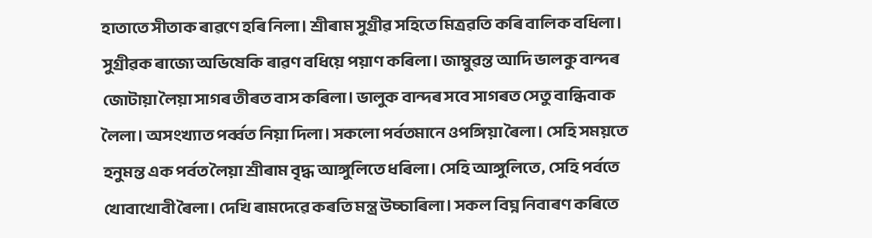হাতাতে সীতাক ৰাৱণে হৰি নিলা। শ্ৰীৰাম সুগ্ৰীৱ সহিতে মিত্ৰৱতি কৰি বালিক বধিলা। সুগ্ৰীৱক ৰাজ্যে অভিষেকি ৰাৱণ বধিয়ে পয়াণ কৰিলা। জাম্বুৱন্ত আদি ভালকু বান্দৰ জোটায়া লৈয়া সাগৰ তীৰত বাস কৰিলা। ভালুক বান্দৰ সবে সাগৰত সেতু বান্ধিবাক লৈলা। অসংখ্যাত পৰ্ব্বত নিয়া দিলা। সকলো পৰ্বতমানে ওপঙ্গিয়া ৰৈলা। সেহি সময়তে হনুমন্ত এক পৰ্বত লৈয়া শ্ৰীৰাম বৃদ্ধ আঙ্গুলিতে ধৰিলা। সেহি আঙ্গুলিতে, সেহি পৰ্বতে খোবাখোবী ৰৈলা। দেখি ৰামদেৱে কৰতি মন্ত্ৰ উচ্চাৰিলা। সকল বিঘ্ন নিবাৰণ কৰিতে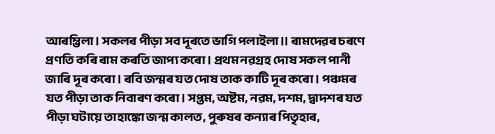আৰম্ভিলা। সকলৰ পীড়া সব দূৰতে ভাগি পলাইলা।। ৰামদেৱৰ চৰণে প্ৰণতি কৰি ৰাম কৰতি জাপ্য কৰো। প্ৰথম নৱগ্ৰহ দোষ সকল পানী জাৰি দূৰ কৰো। ৰবি জন্মৰ যত দোষ তাক কাটি দূৰ কৰো। পঞ্চমৰ যত পীড়া তাক নিবাৰণ কৰো। সপ্তম, অষ্টম, নৱম, দশম, দ্বাদশৰ যত পীড়া ঘটায়ে তাহাঙ্কো জন্ম কালত, পুৰুষৰ কন্যাৰ পিতৃহাৰ,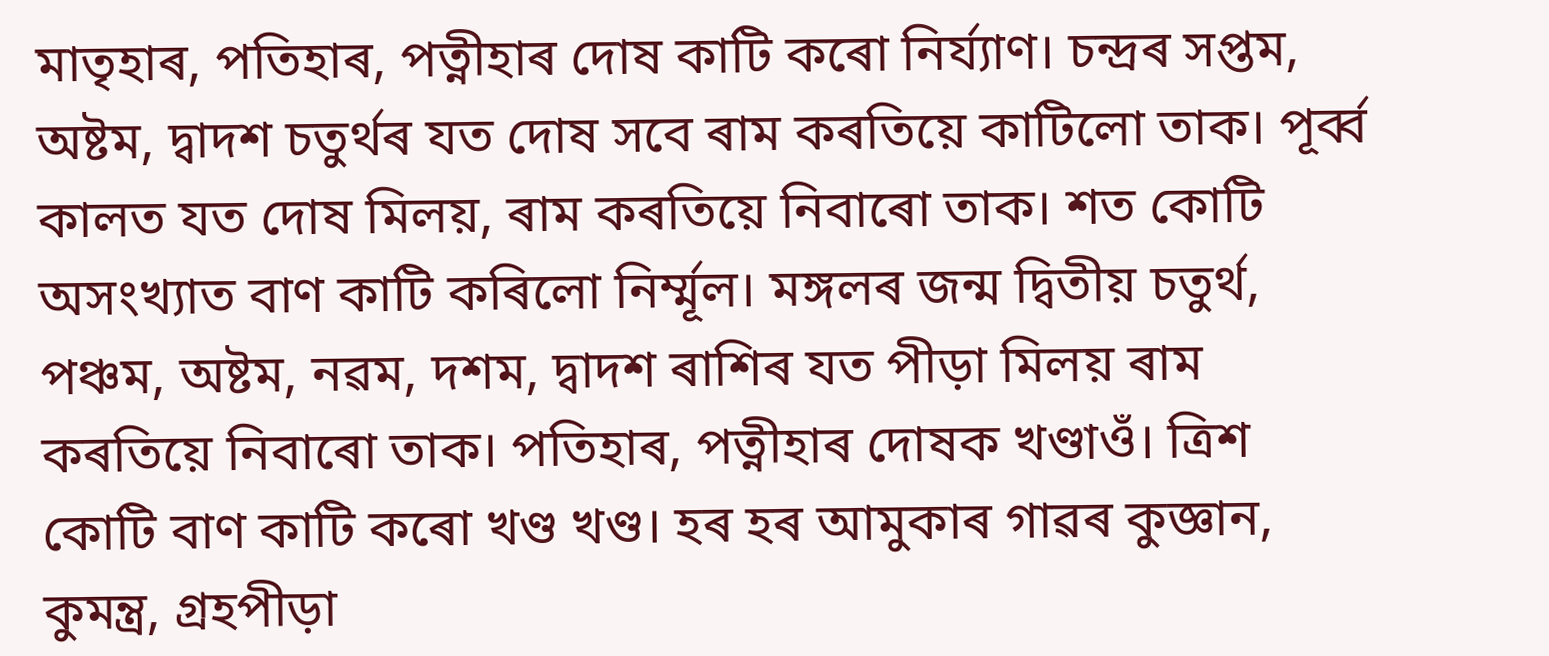মাতৃহাৰ, পতিহাৰ, পত্নীহাৰ দোষ কাটি কৰো নিৰ্য্যাণ। চন্দ্ৰৰ সপ্তম, অষ্টম, দ্বাদশ চতুৰ্থৰ যত দোষ সবে ৰাম কৰতিয়ে কাটিলো তাক। পূৰ্ব্ব কালত যত দোষ মিলয়, ৰাম কৰতিয়ে নিবাৰো তাক। শত কোটি অসংখ্যাত বাণ কাটি কৰিলো নিৰ্ম্মূল। মঙ্গলৰ জন্ম দ্বিতীয় চতুৰ্থ, পঞ্চম, অষ্টম, নৱম, দশম, দ্বাদশ ৰাশিৰ যত পীড়া মিলয় ৰাম কৰতিয়ে নিবাৰো তাক। পতিহাৰ, পত্নীহাৰ দোষক খণ্ডাওঁ। ত্ৰিশ কোটি বাণ কাটি কৰো খণ্ড খণ্ড। হৰ হৰ আমুকাৰ গাৱৰ কুজ্ঞান, কুমন্ত্ৰ, গ্ৰহপীড়া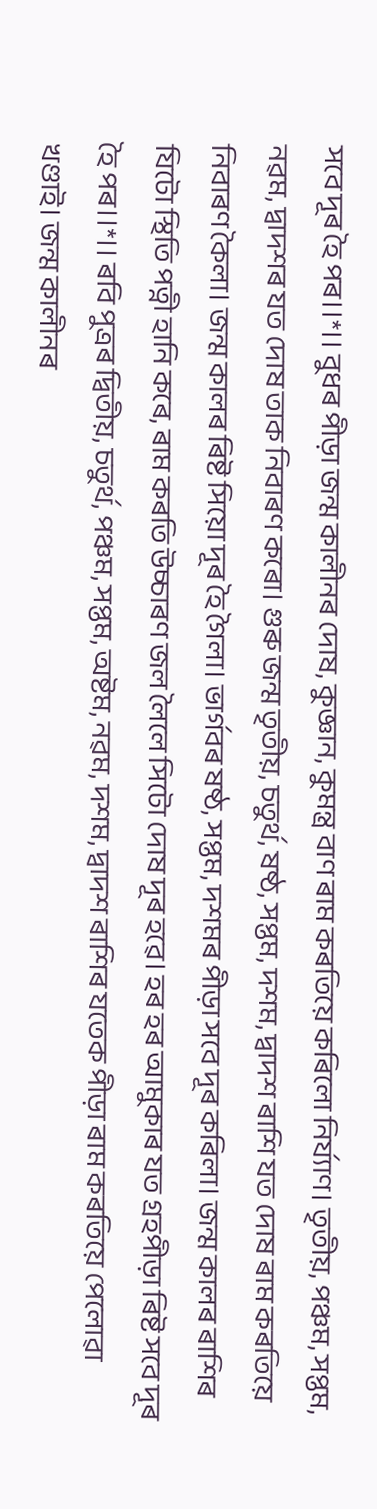সবে দূৰ হৈ পৰ।।*।। বুধৰ পীড়া জন্ম কালীনৰ দোষ, কুজ্ঞান, কুমন্ত্ৰ বাণ ৰাম কৰতিয়ে কৰিলো নিৰ্য্যাণ। তৃতীয়, পঞ্চম, সপ্তম, নৱম, দ্বাদশৰ যত দোষ তাক নিবাৰণ কৰো। গুৰু জন্ম তৃতীয়, চতুৰ্থ, ষষ্ঠ, সপ্তম, দশম, দ্বাদশ ৰাশি যত দোষ ৰাম কৰতিয়ে নিবাৰণ কৈলা। জন্ম কালৰ ৰিষ্ট সিয়ো দূৰ হৈ গৈলা। ভাৰ্গবৰ ষষ্ঠ, সপ্তম, দশমৰ পীড়া সবে দূৰ কৰিলা। জন্ম কালৰ ৰাশিৰ যিটো স্থিতি পত্নী হানি কৰে, ৰাম কৰতি উচ্চাৰণ জল লৈলে সিটো দোষ দূৰ হৱে। হৰ হৰ আমুকাৰ যত গ্ৰহপীড়া ৰিষ্ট সবে দূৰ হৈ পৰ।।*।। ৰবি পুত্ৰৰ দ্বিতীয়, চতুৰ্থ, পঞ্চম, সপ্তম, অষ্টম, নৱম, দশম, দ্বাদশ ৰাশিৰ যতেক পীড়া ৰাম কৰতিয়ে পেলোৱা খণ্ডাই। জন্ম কালীনৰ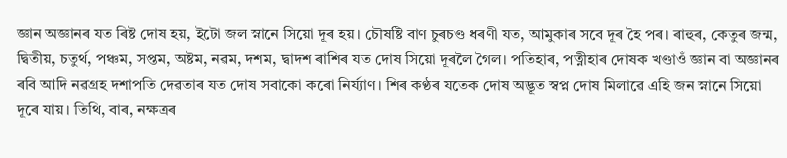জ্ঞান অজ্ঞানৰ যত ৰিষ্ট দোষ হয়, ইটো জল স্নানে সিয়ো দূৰ হয়। চৌষষ্টি বাণ চুৰচণ্ড ধৰণী যত, আমুকাৰ সবে দূৰ হৈ পৰ। ৰাহুৰ, কেতুৰ জন্ম, দ্বিতীয়, চতুৰ্থ, পঞ্চম, সপ্তম, অষ্টম, নৱম, দশম, দ্বাদশ ৰাশিৰ যত দোষ সিয়ো দূৰলৈ গৈল। পতিহাৰ, পত্নীহাৰ দোষক খণ্ডাওঁ জ্ঞান বা অজ্ঞানৰ ৰবি আদি নৱগ্ৰহ দশাপতি দেৱতাৰ যত দোষ সবাকো কৰো নিৰ্য্যাণ। শিৰ কণ্ঠৰ যতেক দোষ অদ্ভূত স্বপ্ন দোষ মিলাৱে এহি জন স্নানে সিয়ো দূৰে যায়। তিথি, বাৰ, নক্ষত্ৰৰ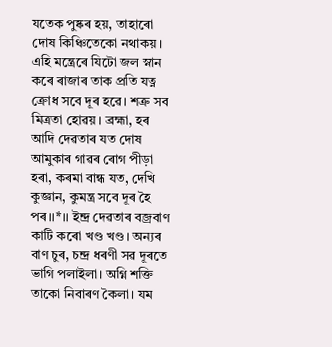যতেক পুষ্কৰ হয়, তাহাৰো দোষ কিঞ্চিতেকো নথাকয়। এহি মন্ত্ৰেৰে যিটো জল স্নান কৰে ৰাজাৰ তাক প্ৰতি যত্ন ক্ৰোধ সবে দূৰ হৱে। শত্ৰু সব মিত্ৰতা হোৱয়। ব্ৰহ্মা, হৰ আদি দেৱতাৰ যত দোষ আমুকাৰ গাৱৰ ৰোগ পীড়া হৰা, কৰমা বান্ধ যত, দেখি কুজ্ঞান, কুমন্ত্ৰ সবে দূৰ হৈ পৰ।।*।। ইন্দ্ৰ দেৱতাৰ বজ্ৰবাণ কাটি কৰো খণ্ড খণ্ড। অন্যৰ বাণ চুৰ, চন্দ্ৰ ধৰণী সৱ দূৰতে ভাগি পলাইলা। অগ্নি শক্তি তাকো নিবাৰণ কৈলা। যম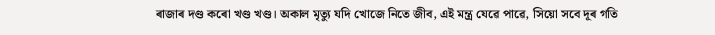ৰাজাৰ দণ্ড কৰো খণ্ড খণ্ড। অকাল মৃত্যু যদি খোজে নিতে জীব, এই মন্ত্ৰ যেৱে পাৱে, সিয়ো সবে দূৰ গতি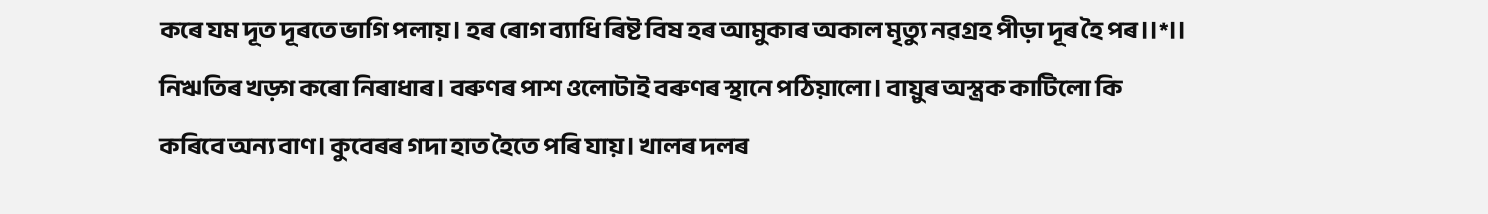কৰে যম দূত দূৰতে ভাগি পলায়। হৰ ৰোগ ব্যাধি ৰিষ্ট বিষ হৰ আমুকাৰ অকাল মৃত্যু নৱগ্ৰহ পীড়া দূৰ হৈ পৰ।।*।। নিঋতিৰ খড়্গ কৰো নিৰাধাৰ। বৰুণৰ পাশ ওলোটাই বৰুণৰ স্থানে পঠিয়ালো। বায়ুৰ অস্ত্ৰক কাটিলো কি কৰিবে অন্য বাণ। কুবেৰৰ গদা হাত হৈতে পৰি যায়। খালৰ দলৰ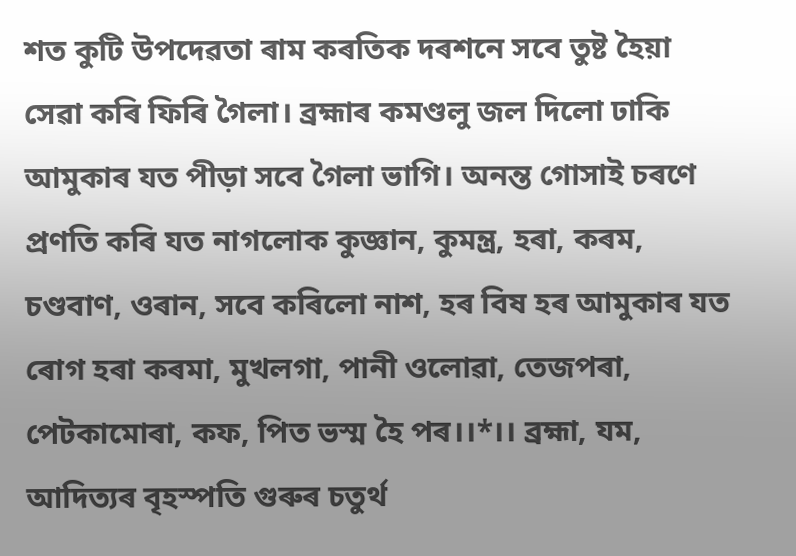শত কুটি উপদেৱতা ৰাম কৰতিক দৰশনে সবে তুষ্ট হৈয়া সেৱা কৰি ফিৰি গৈলা। ব্ৰহ্মাৰ কমণ্ডলু জল দিলো ঢাকি আমুকাৰ যত পীড়া সবে গৈলা ভাগি। অনন্ত গোসাই চৰণে প্ৰণতি কৰি যত নাগলোক কুজ্ঞান, কুমন্ত্ৰ, হৰা, কৰম, চণ্ডবাণ, ওৰান, সবে কৰিলো নাশ, হৰ বিষ হৰ আমুকাৰ যত ৰোগ হৰা কৰমা, মুখলগা, পানী ওলোৱা, তেজপৰা, পেটকামোৰা, কফ, পিত ভস্ম হৈ পৰ।।*।। ব্ৰহ্মা, যম, আদিত্যৰ বৃহস্পতি গুৰুৰ চতুৰ্থ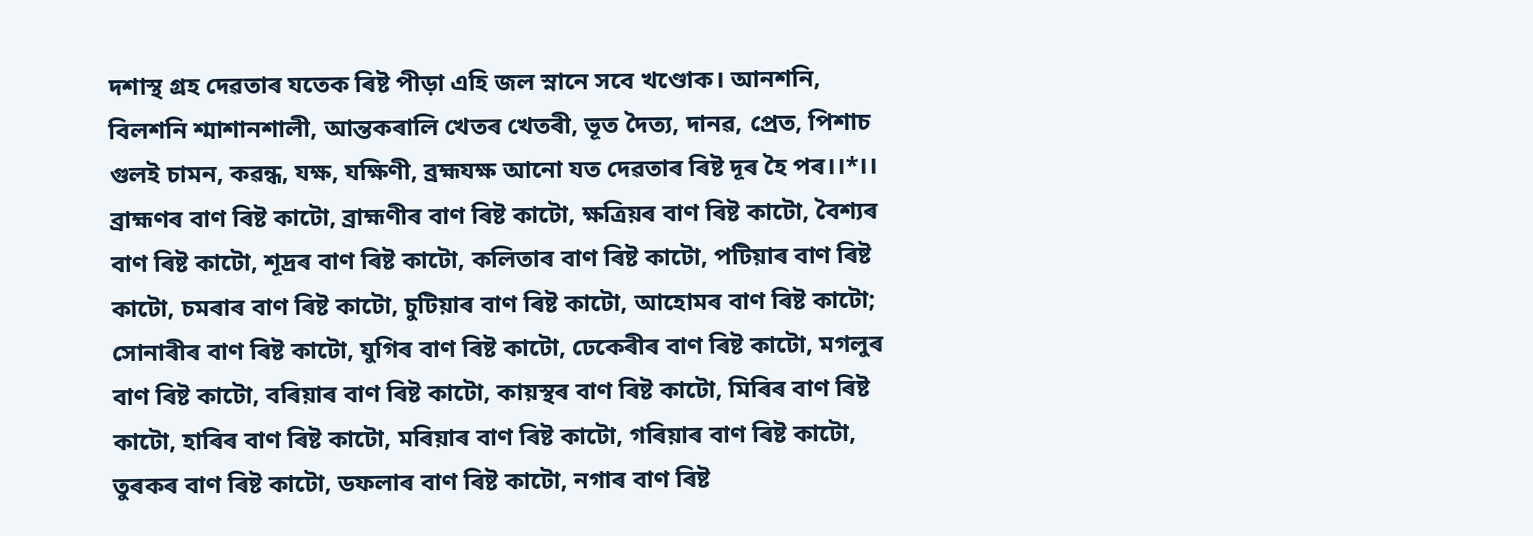দশাস্থ গ্ৰহ দেৱতাৰ যতেক ৰিষ্ট পীড়া এহি জল স্নানে সবে খণ্ডোক। আনশনি, বিলশনি শ্মাশানশালী, আন্তকৰালি খেতৰ খেতৰী, ভূত দৈত্য, দানৱ, প্ৰেত, পিশাচ গুলই চামন, কৱন্ধ, যক্ষ, যক্ষিণী, ব্ৰহ্মযক্ষ আনো যত দেৱতাৰ ৰিষ্ট দূৰ হৈ পৰ।।*।। ব্ৰাহ্মণৰ বাণ ৰিষ্ট কাটো, ব্ৰাহ্মণীৰ বাণ ৰিষ্ট কাটো, ক্ষত্ৰিয়ৰ বাণ ৰিষ্ট কাটো, বৈশ্যৰ বাণ ৰিষ্ট কাটো, শূদ্ৰৰ বাণ ৰিষ্ট কাটো, কলিতাৰ বাণ ৰিষ্ট কাটো, পটিয়াৰ বাণ ৰিষ্ট কাটো, চমৰাৰ বাণ ৰিষ্ট কাটো, চুটিয়াৰ বাণ ৰিষ্ট কাটো, আহোমৰ বাণ ৰিষ্ট কাটো; সোনাৰীৰ বাণ ৰিষ্ট কাটো, যুগিৰ বাণ ৰিষ্ট কাটো, ঢেকেৰীৰ বাণ ৰিষ্ট কাটো, মগলুৰ বাণ ৰিষ্ট কাটো, বৰিয়াৰ বাণ ৰিষ্ট কাটো, কায়স্থৰ বাণ ৰিষ্ট কাটো, মিৰিৰ বাণ ৰিষ্ট কাটো, হাৰিৰ বাণ ৰিষ্ট কাটো, মৰিয়াৰ বাণ ৰিষ্ট কাটো, গৰিয়াৰ বাণ ৰিষ্ট কাটো, তুৰকৰ বাণ ৰিষ্ট কাটো, ডফলাৰ বাণ ৰিষ্ট কাটো, নগাৰ বাণ ৰিষ্ট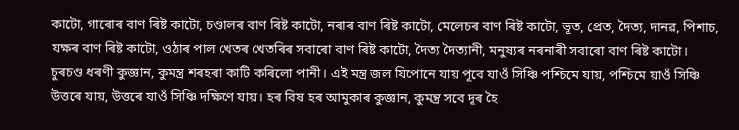কাটো, গাৰোৰ বাণ ৰিষ্ট কাটো, চণ্ডালৰ বাণ ৰিষ্ট কাটো, নৰাৰ বাণ ৰিষ্ট কাটো, মেলেচৰ বাণ ৰিষ্ট কাটো, ভূত, প্ৰেত, দৈত্য, দানৱ, পিশাচ, যক্ষৰ বাণ ৰিষ্ট কাটো, ওঠাৰ পাল খেতৰ খেতৰিৰ সবাৰো বাণ ৰিষ্ট কাটো, দৈত্য দৈত্যানী, মনুষ্যৰ নৰনাৰী সবাৰো বাণ ৰিষ্ট কাটো। চুৰচণ্ড ধৰণী কুজ্ঞান, কুমন্ত্ৰ শৰহৰা কাটি কৰিলো পানী। এই মন্ত্ৰ জল যিপোনে যায় পূবে যাওঁ সিঞ্চি পশ্চিমে যায়, পশ্চিমে য়াওঁ সিঞ্চি উত্তৰে যায়, উত্তৰে যাওঁ সিঞ্চি দক্ষিণে যায়। হৰ বিষ হৰ আমুকাৰ কুজ্ঞান, কুমন্ত্ৰ সবে দূৰ হৈ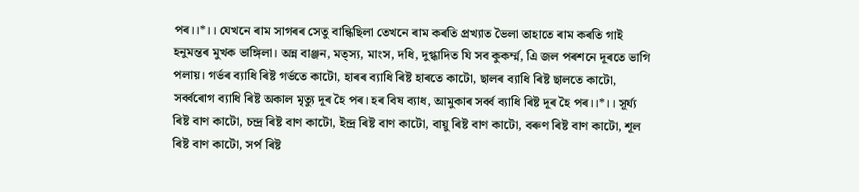পৰ।।*।। যেখনে ৰাম সাগৰৰ সেতু বান্ধিছিলা তেখনে ৰাম কৰতি প্ৰখ্যাত ভৈলা তাহাতে ৰাম কৰতি গাই হনুমন্তৰ মুখক ভাঙ্গিলা। অন্ন বাঞ্জন, মত্স্য, মাংস, দধি, দুগ্ধাদিত যি সব কুকৰ্ম্ম, এি জল পৰশনে দূৰতে ভাগি পলায়। গৰ্ভৰ ব্যাধি ৰিষ্ট গৰ্ভতে কাটো, হাৰৰ ব্যাধি ৰিষ্ট হাৰতে কাটো, ছালৰ ব্যাধি ৰিষ্ট ছালতে কাটো, সৰ্ব্বৰোগ ব্যাধি ৰিষ্ট অকাল মৃত্যু দূৰ হৈ পৰ। হৰ বিষ ব্যাধ, আমুকাৰ সৰ্ব্ব ব্যাধি ৰিষ্ট দূৰ হৈ পৰ।।*।। সূৰ্য্য ৰিষ্ট বাণ কাটো, চন্দ্ৰ ৰিষ্ট বাণ কাটো, ইন্দ্ৰ ৰিষ্ট বাণ কাটো, বায়ু ৰিষ্ট বাণ কাটো, বৰুণ ৰিষ্ট বাণ কাটো, শূল ৰিষ্ট বাণ কাটো, সৰ্প ৰিষ্ট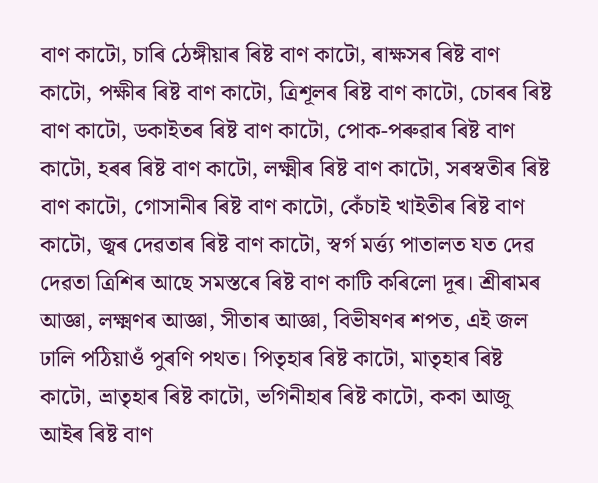বাণ কাটো, চাৰি ঠেঙ্গীয়াৰ ৰিষ্ট বাণ কাটো, ৰাক্ষসৰ ৰিষ্ট বাণ কাটো, পক্ষীৰ ৰিষ্ট বাণ কাটো, ত্ৰিশূলৰ ৰিষ্ট বাণ কাটো, চোৰৰ ৰিষ্ট বাণ কাটো, ডকাইতৰ ৰিষ্ট বাণ কাটো, পোক-পৰুৱাৰ ৰিষ্ট বাণ কাটো, হৰৰ ৰিষ্ট বাণ কাটো, লক্ষ্মীৰ ৰিষ্ট বাণ কাটো, সৰস্বতীৰ ৰিষ্ট বাণ কাটো, গোসানীৰ ৰিষ্ট বাণ কাটো, কেঁচাই খাইতীৰ ৰিষ্ট বাণ কাটো, জ্বৰ দেৱতাৰ ৰিষ্ট বাণ কাটো, স্বৰ্গ মৰ্ত্ত্য পাতালত যত দেৱ দেৱতা ত্ৰিশিৰ আছে সমস্তৰে ৰিষ্ট বাণ কাটি কৰিলো দূৰ। শ্ৰীৰামৰ আজ্ঞা, লক্ষ্মণৰ আজ্ঞা, সীতাৰ আজ্ঞা, বিভীষণৰ শপত, এই জল ঢালি পঠিয়াওঁ পুৰণি পথত। পিতৃহাৰ ৰিষ্ট কাটো, মাতৃহাৰ ৰিষ্ট কাটো, ভ্ৰাতৃহাৰ ৰিষ্ট কাটো, ভগিনীহাৰ ৰিষ্ট কাটো, ককা আজু আইৰ ৰিষ্ট বাণ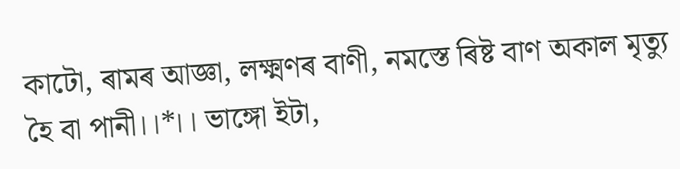কাটো, ৰামৰ আজ্ঞা, লক্ষ্মণৰ বাণী, নমস্তে ৰিষ্ট বাণ অকাল মৃত্যু হৈ বা পানী।।*।। ভাঙ্গো ইটা,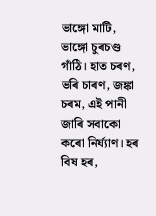ভাঙ্গো মাটি, ভাঙ্গো চুৰচণ্ড গাঁঠি। হাত চৰণ, ভৰি চাৰণ, জঙ্কা চৰম, এই পানী জাৰি সবাকো কৰো নিৰ্য্যাণ। হৰ বিষ হৰ,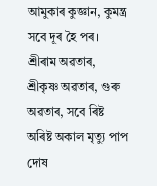আমুকাৰ কুজ্ঞান, কুমন্ত্ৰ সবে দূৰ হৈ পৰ। শ্ৰীৰাম অৱতাৰ, শ্ৰীকৃষ্ণ অৱতাৰ, গুৰু অৱতাৰ, সবে ৰিষ্ট অৰিষ্ট অকাল মৃত্যু পাপ দোষ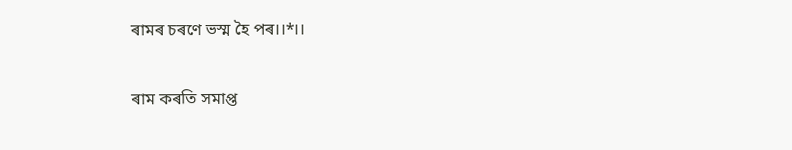ৰামৰ চৰণে ভস্ম হৈ পৰ।।*।।


ৰাম কৰতি সমাপ্ত